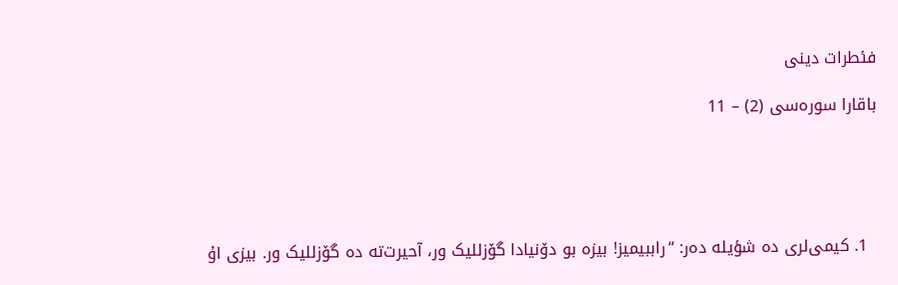فئطرات دینی

باقارا سورەسی (2) – 11





  1. کیمی‌لری دە شؤیلە دەر: “راببیمیز! بیزە بو دۆنیادا گۆزللیک ور، آحیرت‌تە دە گۆزللیک ور. بیزی اۇ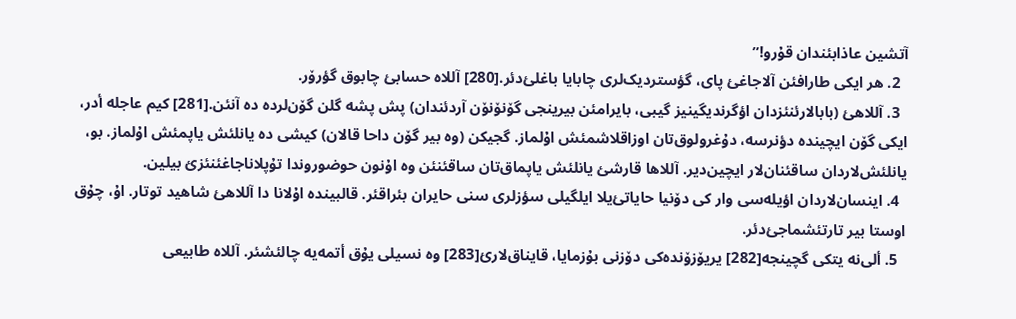آتشین عاذابئندان قۇرو!”
  2. هر ایکی طارافئن آلاجاغئ پای، گؤستردیک‌لری چابایا باغلئ‌دئر.[280] آللاە حسابئ چابوق گؤرۆر.
  3. آللاهئ (بابالارئنئزدان اؤگرندیگینیز گیبی، بایرامئن بیرینجی گۆنۆنۆن آردئندان) پش پشە گلن گۆن‌لردە دە آنئن.[281] کیم عاجلە أدر، ایکی گۆن ایچیندە دؤنرسە، دۇغرولوق‌تان اوزاقلاشمئش اۇلماز. گجیکن (وە بیر گۆن داحا قالان) کیشی دە یانلئش یاپمئش اۇلماز. بو، یانلئش‌لاردان ساقئنان‌لار ایچین‌دیر. آللاها قارشئ یانلئش یاپماق‌تان ساقئنئن وە اۇنون حوضوروندا تۇپلاناجاغئنئزئ بیلین.
  4. اینسان‌لاردان اؤیلەسی وار کی دۆنیا حایاتئ‌یلا ایلگیلی سؤزلری سنی حایران بئراقئر. قالبیندە اۇلانا دا آللاهئ شاهید توتار. اۇ، چۇق اوستا بیر تارتئشماجئ‌دئر.
  5. ألی‌نە یتکی گچینجە[282] یریۆزۆندەکی دۆزنی بۇزمایا، قایناق‌لارئ[283] وە نسیلی یۇق أتمەیە چالئشئر. آللاە طابیعی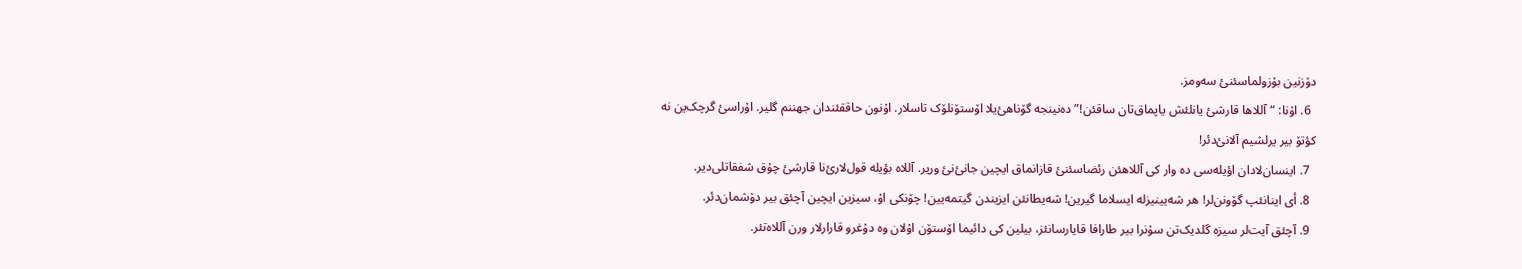دۆزنین بۇزولماسئنئ سەومز.
  6. اۇنا: “آللاها قارشئ یانلئش یاپماق‌تان ساقئن!” دەنینجە گۆناهئ‌یلا اۆستۆنلۆک تاسلار. اۇنون حاققئندان جهننم گلیر. اۇراسئ گرچک‌ین نە کؤتۆ بیر یرلشیم آلانئ‌دئر!
  7. اینسان‌لادان اؤیلەسی دە وار کی آللاهئن رئضاسئنئ قازانماق ایچین جانئ‌نئ وریر. آللاە بؤیلە قول‌لارئ‌نا قارشئ چۇق شفقاتلی‌دیر.
  8. أی اینانئپ گۆونن‌لر! هر شەیینیزلە ایسلاما گیرین! شەیطانئن ایزیندن گیتمەیین! چۆنکی اۇ، سیزین ایچین آچئق بیر دۆشمان‌دئر.
  9. آچئق آیت‌لر سیزە گلدیک‌تن سۇنرا بیر طارافا قایارسانئز، بیلین کی دائیما اۆستۆن اۇلان وە دۇغرو قارارلار ورن آللاەتئر.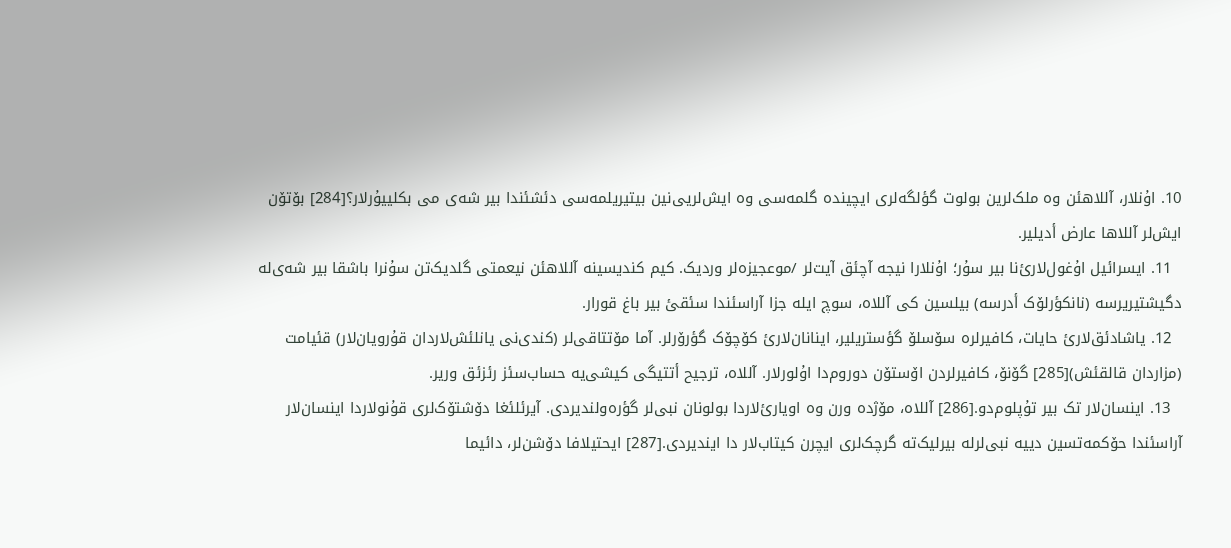10. اۇنلار، آللاهئن وە ملک‌لرین بولوت گؤلگەلری ایچیندە گلمەسی وە ایش‌لریی‌نین بیتیریلمەسی دئشئندا بیر شەی می بکلییۇرلار؟[284] بۆتۆن ایش‌لر آللاها عارض أدیلیر.
  11. ایسرائیل اۇغول‌لارئ‌نا بیر سۇر؛ اۇنلارا نیجە آچئق آیت‌لر /موعجیزەلر وردیک. کیم کندیسینە آللاهئن نیعمتی گلدیک‌تن سۇنرا باشقا بیر شەی‌لە دگیشتیریرسە (نانکؤرلۆک أدرسە) بیلسین کی آللاە، سوچ ایلە جزا آراسئندا سئقئ بیر باغ قورار.
  12. یاشادئق‌لارئ حایات، کافیرلرە سۆسلۆ گؤستریلیر، اینانان‌لارئ کۆچۆک گؤرۆرلر. آما مۆتتاقی‌لر (کندی‌نی یانلئش‌لاردان قۇرویان‌لار) قئیامت (مزاردان قالقئش)[285] گۆنۆ، کافیرلردن اۆستۆن دوروم‌دا اۇلورلار. آللاە، ترجیح أتتیگی کیشی‌یە حساب‌سئز رئزئق وریر.
  13. اینسان‌لار تک بیر تۇپلوم‌دو.[286] آللاە، مۆژدە ورن وە اویارئ‌لاردا بولونان نبی‌لر گؤرەولندیردی. آیرئلئغا دۆشتۆک‌لری قۇنولاردا اینسان‌لار آراسئندا حۆکمەتسین دییە نبی‌لرلە بیرلیک‌تە گرچک‌لری ایچرن کیتاب‌لار دا ایندیردی.[287] ایحتیلافا دۆشن‌لر، دائیما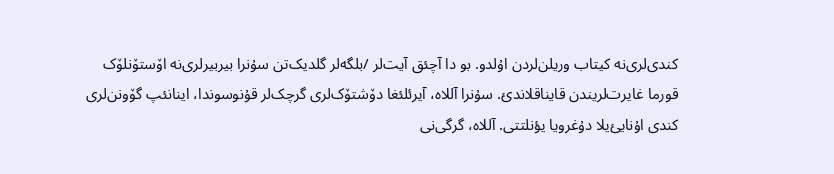کندی‌لری‌نە کیتاب وریلن‌لردن اۇلدو. بو دا آچئق آیت‌لر /بلگەلر گلدیک‌تن سۇنرا بیربیرلری‌نە اۆستۆنلۆک قورما غایرت‌لریندن قایناقلاندئ. سۇنرا آللاە، آیرئلئغا دۆشتۆک‌لری گرچک‌لر قۇنوسوندا، اینانئپ گۆونن‌لری کندی اۇنایئ‌یلا دۇغرویا یؤنلتتی. آللاە، گرگی‌نی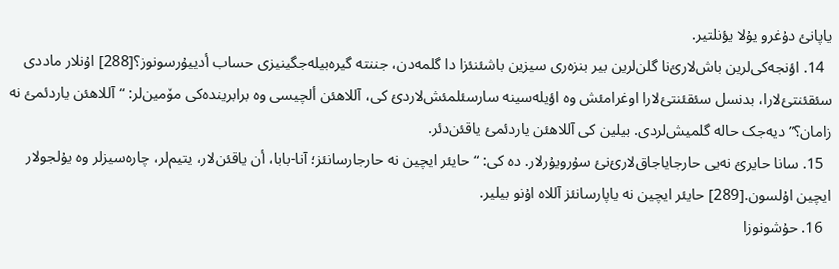یاپانئ دۇغرو یۇلا یؤنلتیر.
  14. اؤنجەکی‌لرین باش‌لارئ‌نا گلن‌لرین بیر بنزەری سیزین باشئنئزا دا گلمەدن، جننتە گیرەبیلەجگینیزی حساب أدییۇرسونوز؟[288] اۇنلار ماددی سئقئنتئ‌لارا، بدنسل سئقئنتئ‌لارا اوغرامئش وە اؤیلەسینە سارسئلمئش‌لاردئ کی، آللاهئن ألچیسی وە برابریندەکی مۆمین‌لر: “آللاهئن یاردئمئ نە زامان؟” دیەجک حالە گلمیش‌لردی. بیلین کی آللاهئن یاردئمئ یاقئن‌دئر.
  15. سانا حایرئ نەیی حارجایاجاق‌لارئ‌نئ سۇرویۇرلار. دە کی: “حایئر ایچین نە حارجارسانئز؛ آنا-بابا، أن یاقئن‌لار، یتیم‌لر، چارەسیزلر وە یۇلجولار ایچین اۇلسون.[289] حایئر ایچین نە یاپارسانئز آللاە اۇنو بیلیر.
  16. حۇشونوزا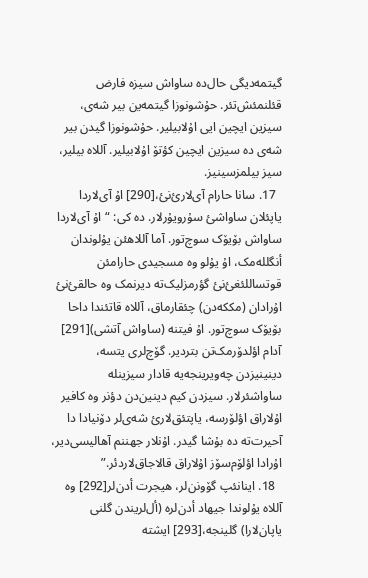گیتمەدیگی حال‌دە ساواش سیزە فارض قئلنمئش‌تئر. حۇشونوزا گیتمەین بیر شەی، سیزین ایچین ایی اۇلابیلیر. حۇشونوزا گیدن بیر شەی دە سیزین ایچین کؤتۆ اۇلابیلیر. آللاە بیلیر، سیز بیلمزسینیز.
  17. سانا حارام آی‌لارئ‌نئ،[290] اۇ آی‌لاردا یاپئلان ساواشئ سۇرویۇرلار. دە کی: “اۇ آی‌لاردا ساواش بۆیۆک سوچ‌تور. آما آللاهئن یۇلوندان أنگللەمک، اۇ یۇلو وە مسجیدی حارامئن قوتساللئغئ‌نئ گؤرمزلیک‌تە دیرنمک وە حالقئ‌نئ اۇرادان (مککەدن) چئقارماق، آللاە قاتئندا داحا بۆیۆک سوچ‌تور. اۇ فیتنە (ساواش آتشی)[291] آدام اؤلدۆرمک‌تن بتردیر. گۆچ‌لری یتسە، دینینیزدن چەویرینجەیە قادار سیزینلە ساواشئرلار. سیزدن کیم دینین‌دن دؤنر وە کافیر اۇلاراق اؤلۆرسە، یاپتئق‌لارئ شەی‌لر دۆنیادا دا آحیرت‌تە دە بۇشا گیدر. اۇنلار جهننم آهالیسی‌دیر، اۇرادا اؤلۆم‌سۆز اۇلاراق قالاجاق‌لاردئر.”
  18. اینانئپ گۆونن‌لر، هیجرت أدن‌لر[292] وە آللاە یۇلوندا جیهاد أدن‌لرە (أل‌لریندن گلنی یاپان‌لارا) گلینجە،[293] ایشتە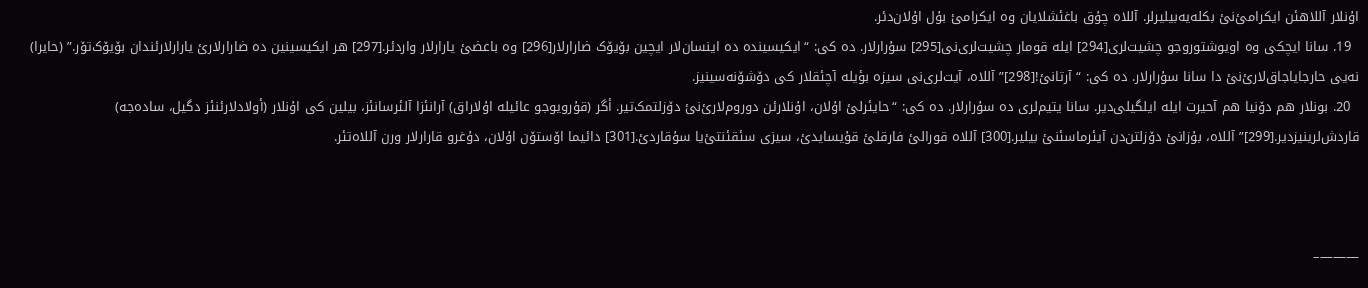اۇنلار آللاهئن ایکرامئ‌نئ بکلەیەبیلیرلر. آللاە چۇق باغئشلایان وە ایکرامئ بۇل اۇلان‌دئر.
  19. سانا ایچکی وە اویوشتوروجو چشیت‌لری[294] ایلە قومار چشیت‌لری‌نی[295] سۇرارلار. دە کی: “ایکیسیندە دە اینسان‌لار ایچین بۆیۆک ضارارلار[296] وە باعضئ یارارلار واردئر.[297] هر ایکیسینین دە ضارارلارئ یارارلارئندان بۆیۆک‌تۆر.” (حایرا) نەیی حارجایاجاق‌لارئ‌نئ دا سانا سۇرارلار. دە کی: “آرتانئ![298]” آللاە، آیت‌لری‌نی سیزە بؤیلە آچئقلار کی دۆشۆنەسینیز.
  20. بونلار هم دۆنیا هم آحیرت ایلە ایلگیلی‌دیر. سانا یتیم‌لری دە سۇرارلار. دە کی: “حایئرلئ اۇلان، اۇنلارئن دوروم‌لارئ‌نئ دۆزلتمک‌تیر. أگر (قۇرویوجو عائیلە اۇلاراق) آرانئزا آلئرسانئز، بیلین کی اۇنلار (أولادلارئنئز دگیل، سادەجە) قاردش‌لرینیزدیر.[299]” آللاە، بۇزانئ دۆزلتن‌دن آیئرماسئنئ بیلیر.[300] آللاە قورالئ فارقلئ قۇیسایدئ، سیزی سئقئنتئ‌یا سۇقاردئ.[301] دائیما اۆستۆن اۇلان، دۇغرو قارارلار ورن آللاەتئر.



———–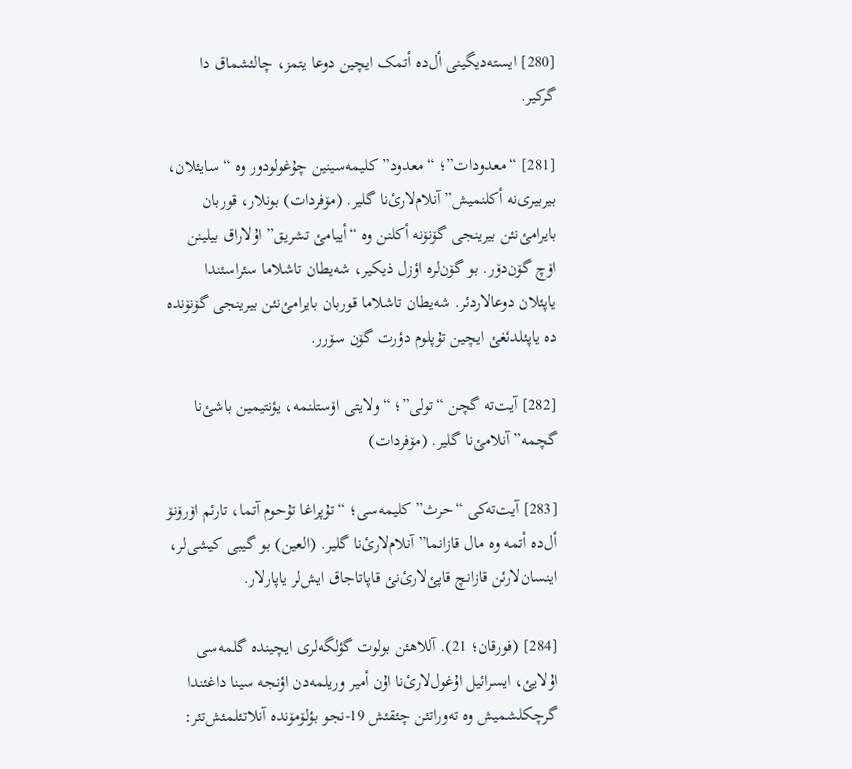[280] ایستەدیگینی أل‌دە أتمک ایچین دوعا یتمز، چالئشماق دا گرکیر.

[281] “معدودات”؛ “معدود” کلیمەسینین چۇغولودور وە “سایئلان، بیربیری‌نە أکلنمیش” آنلام‌لارئ‌نا گلیر. (مۆفردات) بونلار، قوربان بایرامئ‌نئن بیرینجی گۆنۆنە أکلنن وە “أییامئ تشریق” اۇلاراق بیلینن اۆچ گۆن‌دۆر. بو گۆن‌لرە اؤزل ذیکیر، شەیطان تاشلاما سئراسئندا یاپئلان دوعالاردئر. شەیطان تاشلاما قوربان بایرامئ‌نئن بیرینجی گۆنۆندە دە یاپئلدئغئ ایچین تۇپلوم دؤرت گۆن سۆرر.

[282] آیت‌تە گچن “تولی”؛ “ولایتی اۆستلنمە، یؤنتیمین باشئ‌نا گچمە” آنلامئ‌نا گلیر. (مۆفردات)

[283] آیت‌تەکی “حرث” کلیمەسی؛ “تۇپراغا تۇحوم آتما، تارئم اۆرۆنۆ أل‌دە أتمە وە مال قازانما” آنلام‌لارئ‌نا گلیر. (العین) بو گیبی کیشی‌لر، اینسان‌لارئن قازانچ قاپئ‌لارئ‌نئ قاپاتاجاق ایش‌لر یاپارلار.

[284] (فورقان؛ 21). آللاهئن بولوت گؤلگەلری ایچیندە گلمەسی اۇلایئ، ایسرائیل اۇغول‌لارئ‌نا اۇن أمیر وریلمەدن اؤنجە سینا داغئندا گرچکلشمیش وە تەوراتئن چئقئش 19-نجو بؤلۆمۆندە آنلاتئلمئش‌تئر: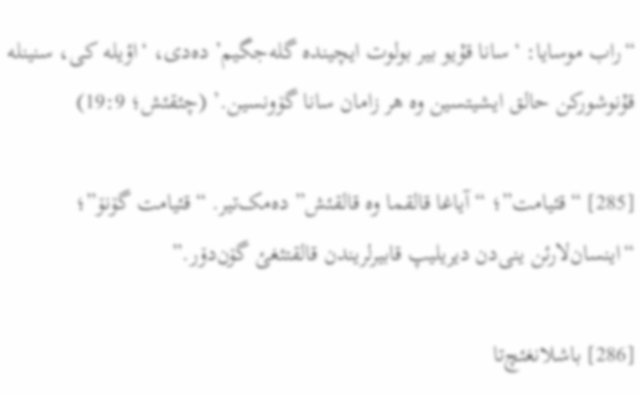“راب موسایا: ‘سانا قۇیو بیر بولوت ایچیندە گلەجگیم’ دەدی، ‘اؤیلە کی، سنینلە قۇنوشورکن حالق ایشیتسین وە هر زامان سانا گۆونسین.’ (چئقئش؛ 19:9)

[285] “قئیامت”؛ “آیاغا قالقما وە قالقئش” دەمک‌تیر. “قئیامت گۆنۆ”؛ “اینسان‌لارئن ینی‌دن دیریلیپ قابیرلریندن قالقتئغئ گۆن‌دۆر.”

[286] باشلانغئچ‌تا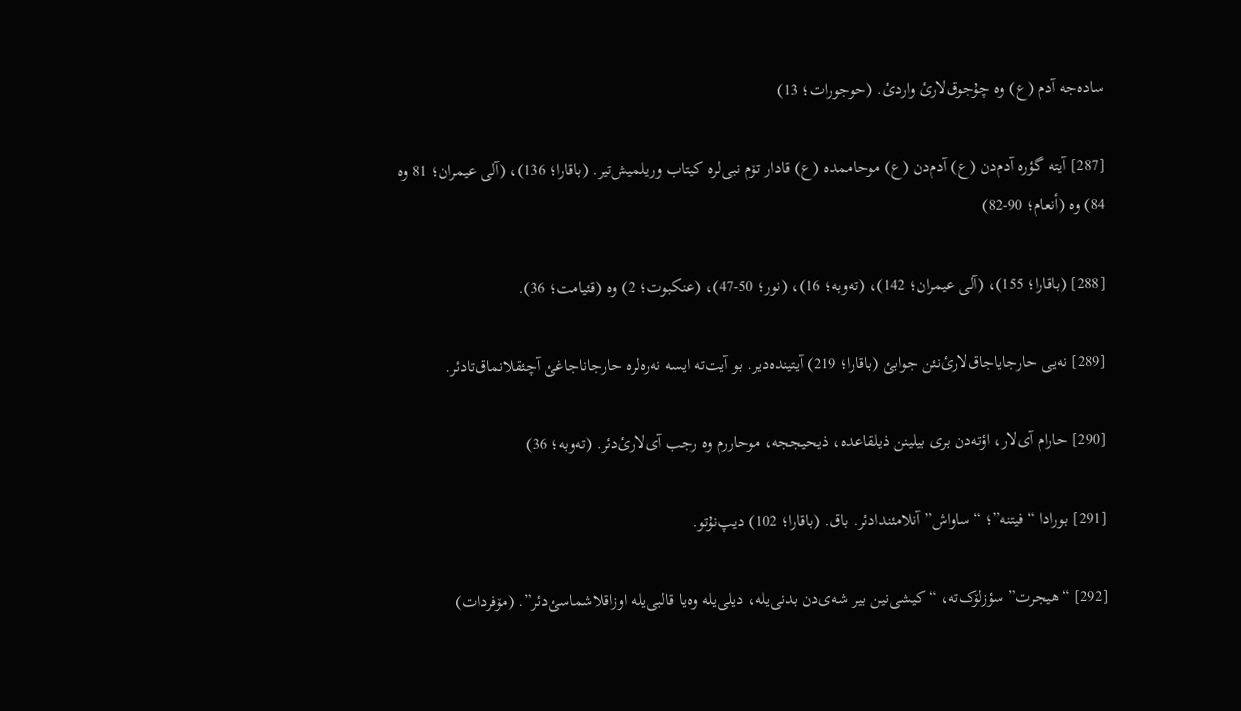سادەجە آدم (ع) وە چۇجوق‌لارئ واردئ. (حوجورات؛ 13)

[287] آیتە گؤرە آدم‌دن (ع) آدم‌دن (ع) موحاممدە (ع) قادار تۆم نبی‌لرە کیتاب وریلمیش‌تیر. (باقارا؛ 136)، (آلی عیمران؛ 81 وە 84) وە (أنعام؛ 90-82)

[288] (باقارا؛ 155)، (آلی عیمران؛ 142)، (تەوبە؛ 16)، (نور؛ 50-47)، (عنکبوت؛ 2) وە (قئیامت؛ 36).

[289] نەیی حارجایاجاق‌لارئ‌نئن جوابئ (باقارا؛ 219) آیتیندەدیر. بو آیت‌تە ایسە نەرەلرە حارجاناجاغئ آچئقلانماق‌تادئر.

[290] حارام آی‌لار، اؤتەدن بری بیلینن ذیلقاعدە، ذیحیججە، موحاررم وە رجب آی‌لارئ‌دئر. (تەوبە؛ 36)

[291] بورادا “فیتنە”؛ “ساواش” آنلامئندادئر. باق. (باقارا؛ 102) دیپ‌نۇتو.

[292] “هیجرت” سؤزلۆک‌تە، “کیشی‌نین بیر شەی‌دن بدنی‌یلە، دیلی‌یلە وەیا قالبی‌یلە اوزاقلاشماسئ‌دئر”. (مۆفردات)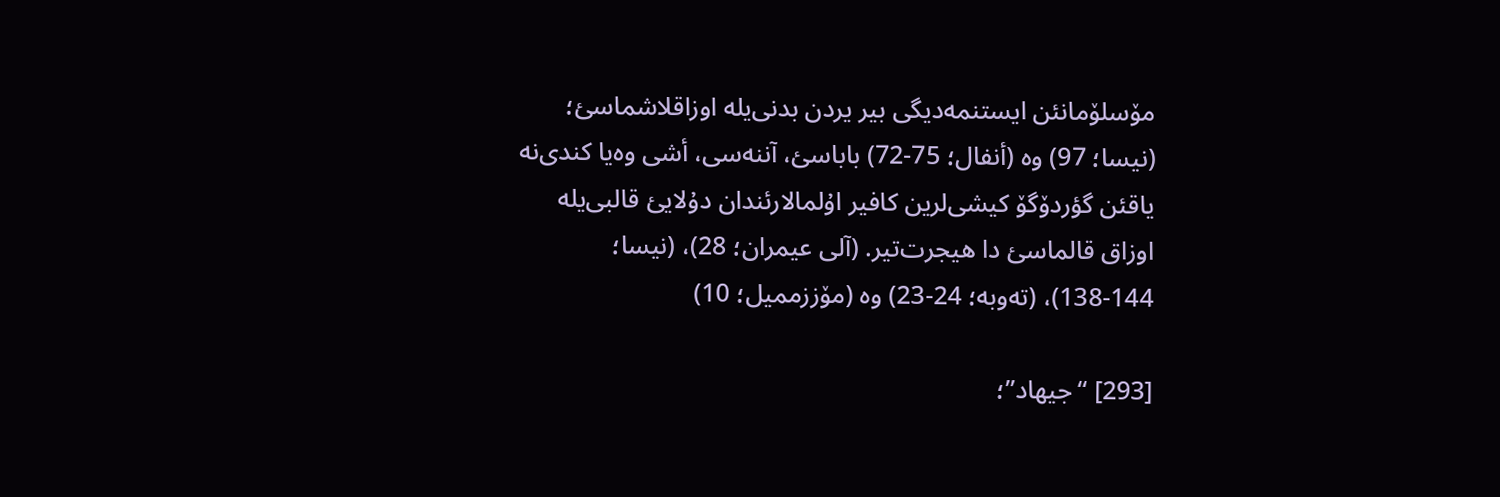مۆسلۆمانئن ایستنمەدیگی بیر یردن بدنی‌یلە اوزاقلاشماسئ؛ (نیسا؛ 97) وە (أنفال؛ 75-72) باباسئ، آننەسی، أشی وەیا کندی‌نە یاقئن گؤردۆگۆ کیشی‌لرین کافیر اۇلمالارئندان دۇلایئ قالبی‌یلە اوزاق قالماسئ دا هیجرت‌تیر. (آلی عیمران؛ 28)، (نیسا؛ 144-138)، (تەوبە؛ 24-23) وە (مۆززممیل؛ 10)

[293] “جیهاد”؛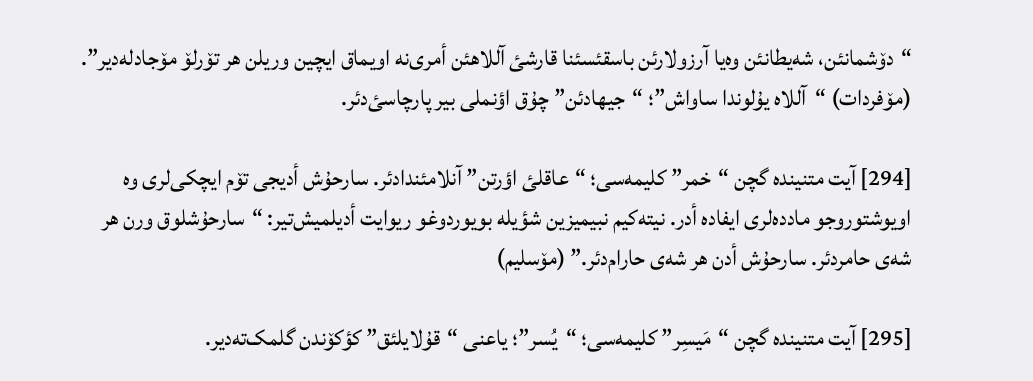“دۆشمانئن، شەیطانئن وەیا آرزولارئن باسقئسئنا قارشئ آللاهئن أمری‌نە اویماق ایچین وریلن هر تۆرلۆ مۆجادلەدیر”. (مۆفردات) “آللاە یۇلوندا ساواش”؛ “جیهادئن” چۇق اؤنملی بیر پارچاسئ‌دئر.

[294] آیت متنیندە گچن “خمر” کلیمەسی؛ “عاقلئ اؤرتن” آنلامئندادئر. سارحۇش أدیجی تۆم ایچکی‌لری وە اویوشتوروجو ماددەلری ایفادە أدر. نیتەکیم نبیمیزین شؤیلە بویوردوغو ریوایت أدیلمیش‌تیر: “سارحۇشلوق ورن هر شەی حامردئر. سارحۇش أدن هر شەی حارام‌دئر.” (مۆسلیم)

[295] آیت متنیندە گچن “مَیسِر” کلیمەسی؛ “یُسر”؛ یاعنی “قۇلایلئق” کؤکۆندن گلمک‌تەدیر.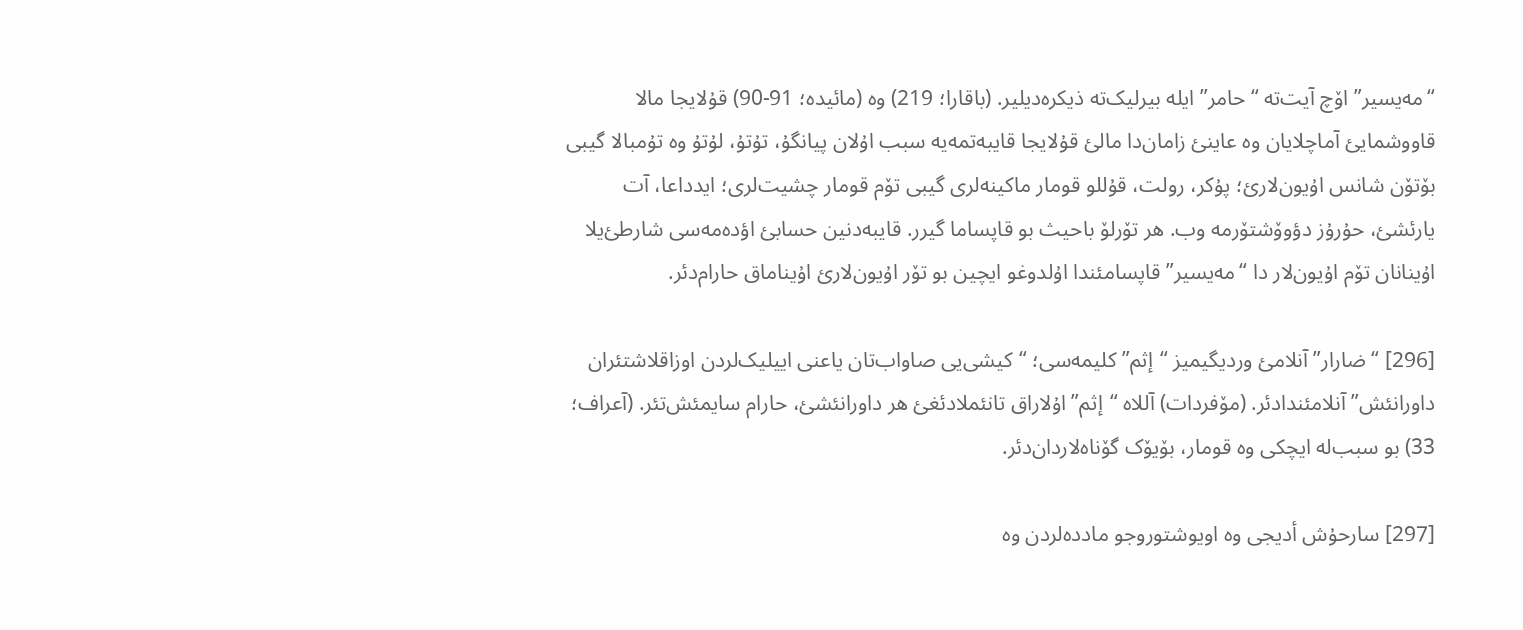“مەیسیر” اۆچ آیت‌تە “حامر” ایلە بیرلیک‌تە ذیکرەدیلیر. (باقارا؛ 219) وە (مائیدە؛ 91-90) قۇلایجا مالا قاووشمایئ آماچلایان وە عاینئ زامان‌دا مالئ قۇلایجا قایبەتمەیە سبب اۇلان پیانگۇ، تۇتۇ، لۇتۇ وە تۇمبالا گیبی بۆتۆن شانس اۇیون‌لارئ؛ پۇکر، رولت، قۇللو قومار ماکینەلری گیبی تۆم قومار چشیت‌لری؛ ایدداعا، آت یارئشئ، حۇرۇز دؤوۆشتۆرمە وب. هر تۆرلۆ باحیث بو قاپساما گیرر. قایبەدنین حسابئ اؤدەمەسی شارطئ‌یلا اۇینانان تۆم اۇیون‌لار دا “مەیسیر” قاپسامئندا اۇلدوغو ایچین بو تۆر اۇیون‌لارئ اۇیناماق حارام‌دئر.

[296] “ضارار” آنلامئ وردیگیمیز “إثم” کلیمەسی؛ “کیشی‌یی صاواب‌تان یاعنی اییلیک‌لردن اوزاقلاشتئران داورانئش” آنلامئندادئر. (مۆفردات) آللاە “إثم” اۇلاراق تانئملادئغئ هر داورانئشئ، حارام سایمئش‌تئر. (آعراف؛ 33) بو سبب‌لە ایچکی وە قومار، بۆیۆک گۆناەلاردان‌دئر.

[297] سارحۇش أدیجی وە اویوشتوروجو ماددەلردن وە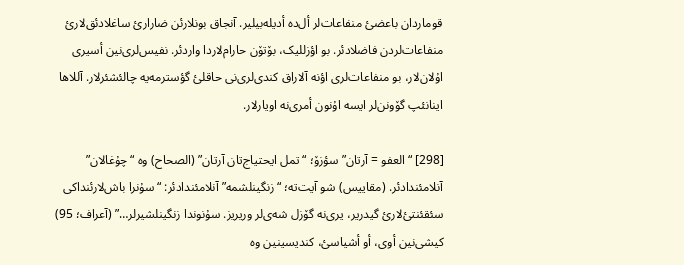قوماردان باعضئ منفاعات‌لر أل‌دە أدیلەبیلیر. آنجاق بونلارئن ضارارئ ساغلادئق‌لارئ منفاعات‌لردن فاضلادئر. بو اؤزللیک، بۆتۆن حارام‌لاردا واردئر. نفیس‌لری‌نین أسیری اۇلان‌لار، بو منفاعات‌لری اؤنە آلاراق کندی‌لری‌نی حاقلئ گؤسترمەیە چالئشئرلار. آللاها اینانئپ گۆونن‌لر ایسە اۇنون أمری‌نە اویارلار.

[298] “العفو = آرتان” سؤزۆ؛ “تمل ایحتیاج‌تان آرتان” (الصحاح) وە “چۇغالان” آنلامئندادئر. (مقاییس) شو آیت‌تە؛ “زنگینلشمە” آنلامئندادئر: “سۇنرا باش‌لارئنداکی سئقئنتئ‌لارئ گیدریر، یری‌نە گۆزل شەی‌لر وریریز. سۇنوندا زنگینلشیرلر…” (آعراف؛ 95) کیشی‌نین أوی، أو أشیاسئ، کندیسینین وە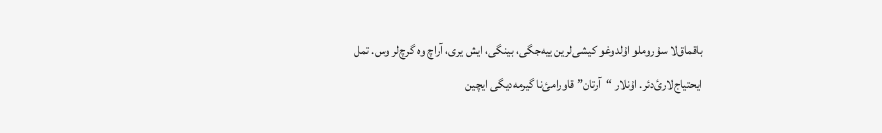باقماق‌لا سۇروملو اۇلدوغو کیشی‌لرین ییەجگی، بینگی، ایش یری، آراچ وە گرچ‌لر وس. تمل ایحتیاج‌لارئ‌دئر. اۇنلار “آرتان” قاورامئ‌نا گیرمەدیگی ایچین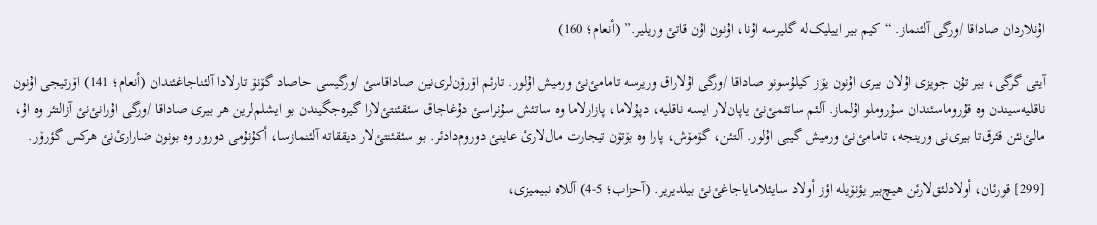اۇنلاردان صاداقا /ورگی آلئنماز. “کیم بیر اییلیک‌لە گلیرسە اۇنا، اۇنون اۇن قاتئ وریلیر.” (أنعام؛ 160)

آیتی گرگی، بیر تۇن جویزی اۇلان بیری اۇنون یۆز کیلۇسونو صاداقا /ورگی اۇلاراق وریرسە تامامئ‌نئ ورمیش اۇلور. تارئم اۆرۆن‌لری‌نین صاداقاسئ /ورگیسی حاصاد گۆنۆ تارلادا آلئناجاغئندان (أنعام؛ 141) اۆرتیجی اۇنون ناقلیەسیندن وە قۇروماسئندان سۇروملو اۇلماز. آلئم ساتئمئ‌نئ یاپان‌لار ایسە ناقلیە، دپۇلاما، پازارلاما وە ساتئش سۇنراسئ دۇغاجاق سئقئنتئ‌لارا گیرەجگیندن بو ایشلم‌لرین هر بیری صاداقا /ورگی اۇرانئ‌نئ آزالتئر وە اۇ، مالئ‌نئن قئرق‌تا بیری‌نی ورینجە، تامامئ‌نئ ورمیش گیبی اۇلور. آلتئن، گۆمۆش، پارا وە بۆتۆن تیجارت مال‌لارئ عاینئ دوروم‌دادئر. بو سئقئنتئ‌لار دیققاتە آلئنمازسا، أکۇنۇمی دورور وە بونون ضارارئ‌نئ هرکس گؤرۆر.

[299] قورئان، أولادلئق‌لارئن هیچ‌بیر یؤنۆیلە اؤز أولاد سایئلامایاجاغئ‌نئ بیلدیریر. (آحزاب؛ 5-4) آللاە نبیمیزی،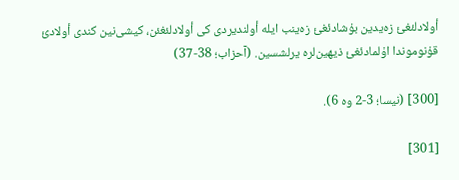أولادلئغئ زەیدین بۇشادئغئ زەینب ایلە أولندیردی کی أولادلئغئن، کیشی‌نین کندی أولادئ قۇنوموندا اۇلمادئغئ ذیهین‌لرە یرلشسین. (آحزاب؛ 38-37)

[300] (نیسا؛ 3-2 وە 6).

[301]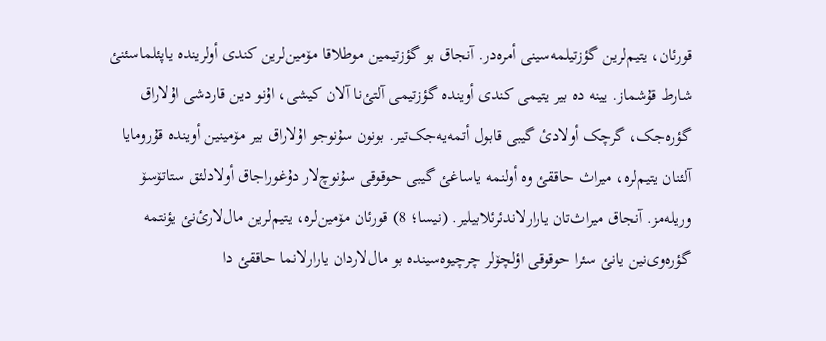قورئان، یتیم‌لرین گؤزتیلمەسینی أمرەدر. آنجاق بو گؤزتیمین موطلاقا مۆمین‌لرین کندی أولریندە یاپئلماسئنئ شارط قۇشماز. یینە دە بیر یتیمی کندی أویندە گؤزتیمی آلتئ‌نا آلان کیشی، اۇنو دین قاردشی اۇلاراق گؤرەجک، گرچک أولادئ گیبی قابول أتمەیەجک‌تیر. بونون سۇنوجو اۇلاراق بیر مۆمینین أویندە قۇرومایا آلئنان یتیم‌لرە، میراث حاققئ وە أولنمە یاساغئ گیبی حوقوقی سۇنوچ‌لار دۇغوراجاق أولادلئق ستاتۆسۆ وریلەمز. آنجاق میراث‌تان یارارلاندئرئلابیلیر. (نیسا؛ 8) قورئان مۆمین‌لرە، یتیم‌لرین مال‌لارئ‌نئ یؤنتمە گؤرەوی‌نین یانئ سئرا حوقوقی اؤلچۆلر چرچیوەسیندە بو مال‌لاردان یارارلانما حاققئ دا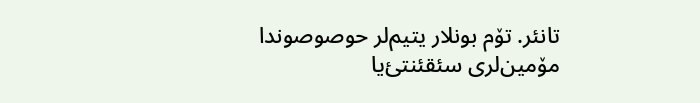تانئر. تۆم بونلار یتیم‌لر حوصوصوندا مۆمین‌لری سئقئنتئ‌یا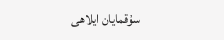سۇقمایان ایلاهی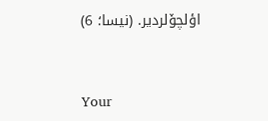اؤلچۆلردیر. (نیسا؛ 6)



Your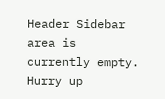Header Sidebar area is currently empty. Hurry up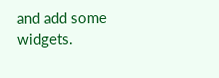and add some widgets.